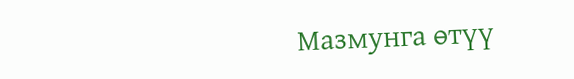Мазмунга өтүү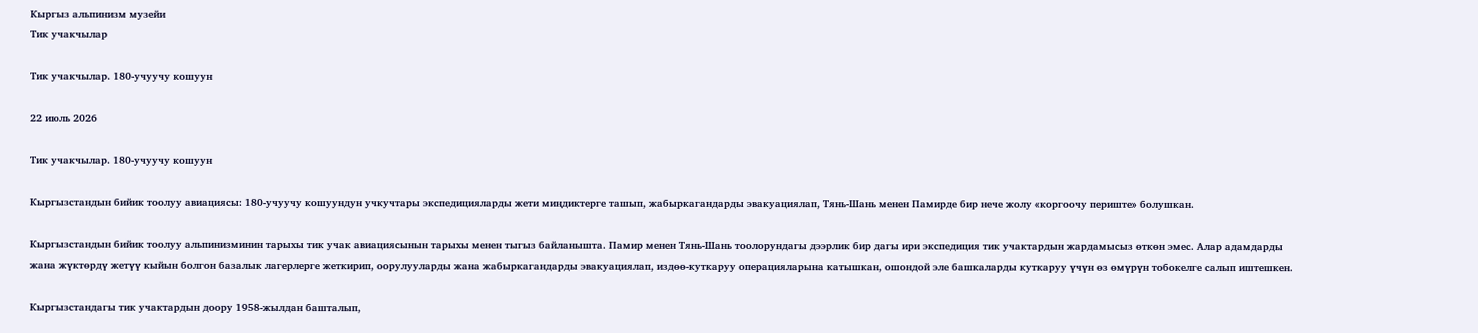Кыргыз альпинизм музейи
Тик учакчылар

Тик учакчылар. 180-учуучу кошуун

22 июль 2026

Тик учакчылар. 180-учуучу кошуун

Кыргызстандын бийик тоолуу авиациясы: 180-учуучу кошуундун учкучтары экспедицияларды жети миңдиктерге ташып, жабыркагандарды эвакуациялап, Тянь-Шань менен Памирде бир нече жолу «коргоочу периште» болушкан.

Кыргызстандын бийик тоолуу альпинизминин тарыхы тик учак авиациясынын тарыхы менен тыгыз байланышта. Памир менен Тянь-Шань тоолорундагы дээрлик бир дагы ири экспедиция тик учактардын жардамысыз өткөн эмес. Алар адамдарды жана жүктөрдү жетүү кыйын болгон базалык лагерлерге жеткирип, оорулууларды жана жабыркагандарды эвакуациялап, издөө-куткаруу операцияларына катышкан, ошондой эле башкаларды куткаруу үчүн өз өмүрүн тобокелге салып иштешкен.

Кыргызстандагы тик учактардын доору 1958-жылдан башталып,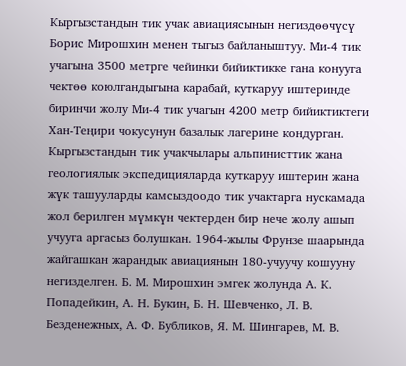Кыргызстандын тик учак авиациясынын негиздөөчүсү Борис Мирошхин менен тыгыз байланыштуу. Ми-4 тик учагына 3500 метрге чейинки бийиктикке гана конууга чектөө коюлгандыгына карабай, куткаруу иштеринде биринчи жолу Ми-4 тик учагын 4200 метр бийиктиктеги Хан-Теңири чокусунун базалык лагерине кондурган. Кыргызстандын тик учакчылары альпинисттик жана геологиялык экспедицияларда куткаруу иштерин жана жүк ташууларды камсыздоодо тик учактарга нускамада жол берилген мүмкүн чектерден бир нече жолу ашып учууга аргасыз болушкан. 1964-жылы Фрунзе шаарында жайгашкан жарандык авиациянын 180-учуучу кошууну негизделген. Б. М. Мирошхин эмгек жолунда А. К. Попадейкин, А. Н. Букин, Б. Н. Шевченко, Л. В. Безденежных, А. Ф. Бубликов, Я. М. Шингарев, М. В.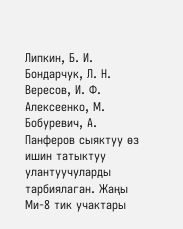Липкин, Б. И. Бондарчук, Л. Н. Вересов, И. Ф. Алексеенко, М. Бобуревич, А. Панферов сыяктуу өз ишин татыктуу улантуучуларды тарбиялаган. Жаңы Ми-8 тик учактары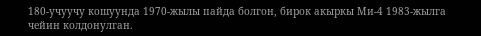180-учуучу кошуунда 1970-жылы пайда болгон, бирок акыркы Ми-4 1983-жылга чейин колдонулган.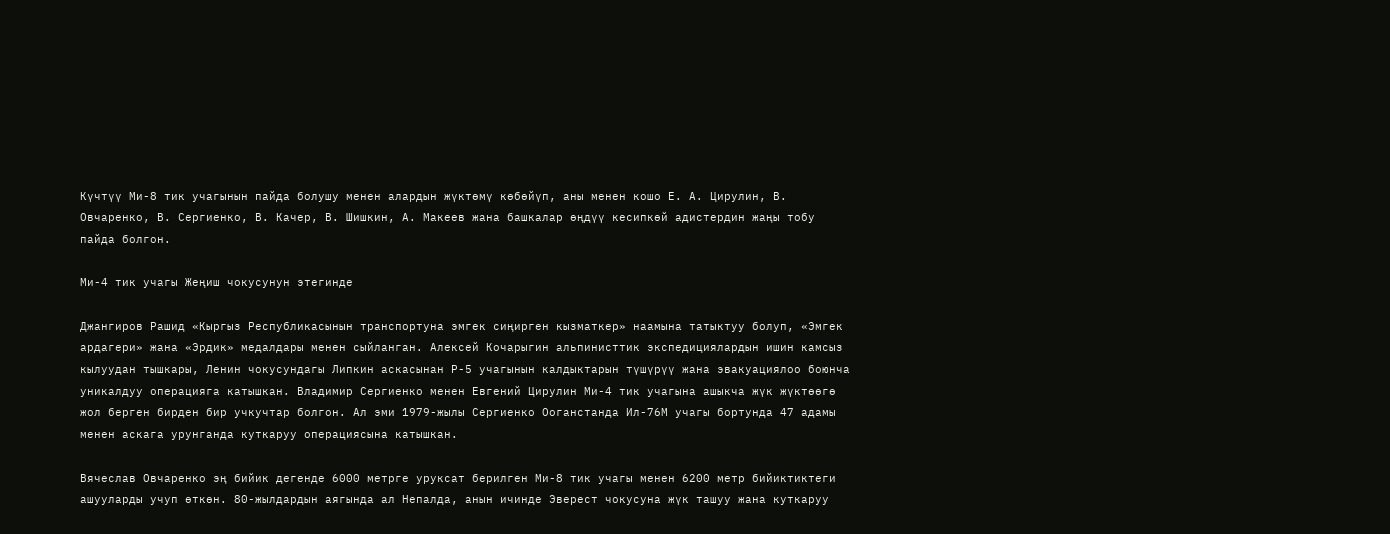Күчтүү Ми-8 тик учагынын пайда болушу менен алардын жүктөмү көбөйүп, аны менен кошо Е. А. Цирулин, В. Овчаренко, В. Сергиенко, В. Качер, В. Шишкин, А. Макеев жана башкалар өңдүү кесипкөй адистердин жаңы тобу пайда болгон.

Ми-4 тик учагы Жеңиш чокусунун этегинде

Джангиров Рашид «Кыргыз Республикасынын транспортуна эмгек сиңирген кызматкер» наамына татыктуу болуп, «Эмгек ардагери» жана «Эрдик» медалдары менен сыйланган. Алексей Кочарыгин альпинисттик экспедициялардын ишин камсыз кылуудан тышкары, Ленин чокусундагы Липкин аскасынан Р-5 учагынын калдыктарын түшүрүү жана эвакуациялоо боюнча уникалдуу операцияга катышкан. Владимир Сергиенко менен Евгений Цирулин Ми-4 тик учагына ашыкча жүк жүктөөгө жол берген бирден бир учкучтар болгон. Ал эми 1979-жылы Сергиенко Ооганстанда Ил-76М учагы бортунда 47 адамы менен аскага урунганда куткаруу операциясына катышкан.

Вячеслав Овчаренко эң бийик дегенде 6000 метрге уруксат берилген Ми-8 тик учагы менен 6200 метр бийиктиктеги ашууларды учуп өткөн. 80-жылдардын аягында ал Непалда, анын ичинде Эверест чокусуна жүк ташуу жана куткаруу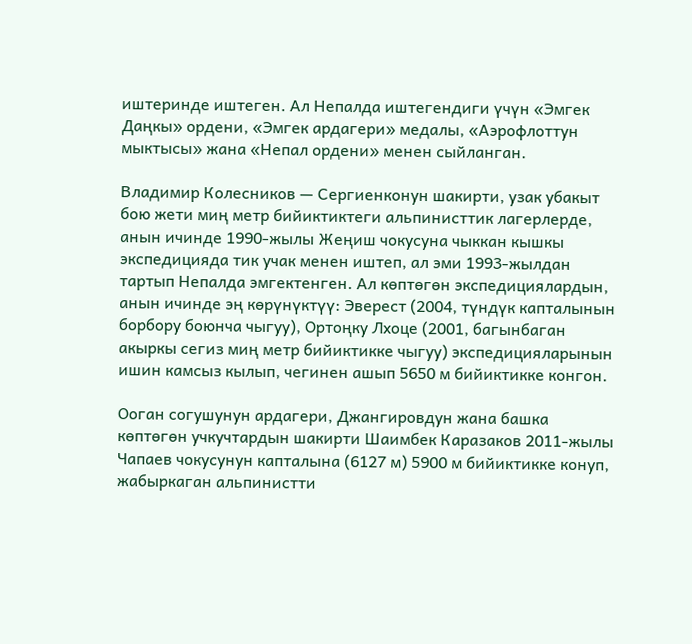иштеринде иштеген. Ал Непалда иштегендиги үчүн «Эмгек Даңкы» ордени, «Эмгек ардагери» медалы, «Аэрофлоттун мыктысы» жана «Непал ордени» менен сыйланган.

Владимир Колесников — Сергиенконун шакирти, узак убакыт бою жети миң метр бийиктиктеги альпинисттик лагерлерде, анын ичинде 1990-жылы Жеңиш чокусуна чыккан кышкы экспедицияда тик учак менен иштеп, ал эми 1993-жылдан тартып Непалда эмгектенген. Ал көптөгөн экспедициялардын, анын ичинде эң көрүнүктүү: Эверест (2004, түндүк капталынын борбору боюнча чыгуу), Ортоңку Лхоце (2001, багынбаган акыркы сегиз миң метр бийиктикке чыгуу) экспедицияларынын ишин камсыз кылып, чегинен ашып 5650 м бийиктикке конгон.

Ооган согушунун ардагери, Джангировдун жана башка көптөгөн учкучтардын шакирти Шаимбек Каразаков 2011-жылы Чапаев чокусунун капталына (6127 м) 5900 м бийиктикке конуп, жабыркаган альпинистти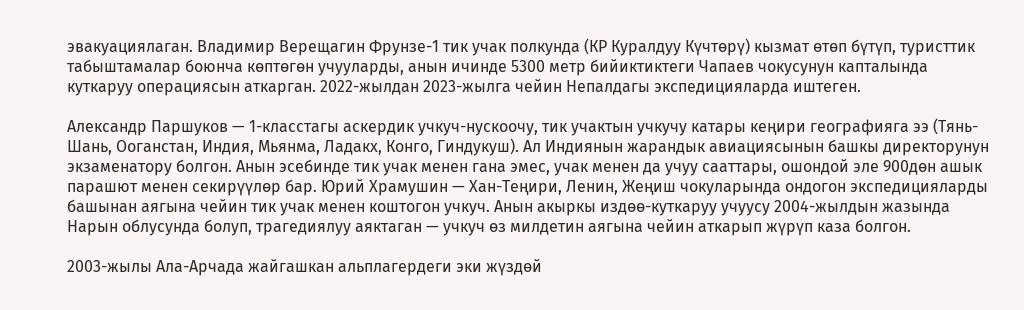эвакуациялаган. Владимир Верещагин Фрунзе-1 тик учак полкунда (КР Куралдуу Күчтөрү) кызмат өтөп бүтүп, туристтик табыштамалар боюнча көптөгөн учууларды, анын ичинде 5300 метр бийиктиктеги Чапаев чокусунун капталында куткаруу операциясын аткарган. 2022-жылдан 2023-жылга чейин Непалдагы экспедицияларда иштеген.

Александр Паршуков — 1-класстагы аскердик учкуч-нускоочу, тик учактын учкучу катары кеңири географияга ээ (Тянь-Шань, Ооганстан, Индия, Мьянма, Ладакх, Конго, Гиндукуш). Ал Индиянын жарандык авиациясынын башкы директорунун экзаменатору болгон. Анын эсебинде тик учак менен гана эмес, учак менен да учуу сааттары, ошондой эле 900дөн ашык парашют менен секирүүлөр бар. Юрий Храмушин — Хан-Теңири, Ленин, Жеңиш чокуларында ондогон экспедицияларды башынан аягына чейин тик учак менен коштогон учкуч. Анын акыркы издөө-куткаруу учуусу 2004-жылдын жазында Нарын облусунда болуп, трагедиялуу аяктаган — учкуч өз милдетин аягына чейин аткарып жүрүп каза болгон.

2003-жылы Ала-Арчада жайгашкан альплагердеги эки жүздөй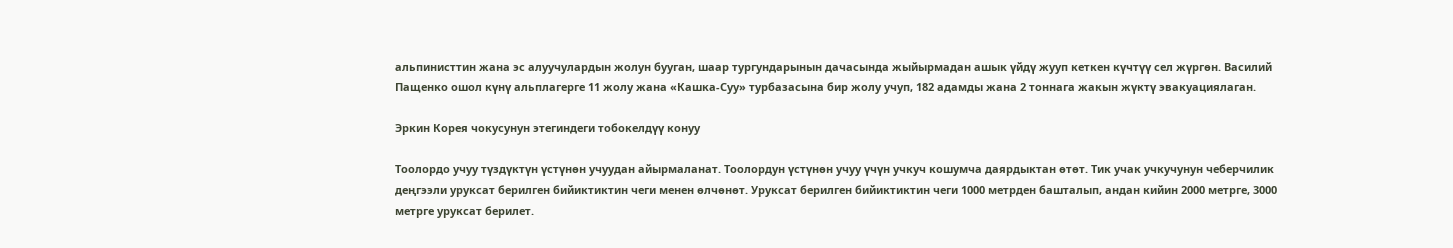альпинисттин жана эс алуучулардын жолун бууган, шаар тургундарынын дачасында жыйырмадан ашык үйдү жууп кеткен күчтүү сел жүргөн. Василий Пащенко ошол күнү альплагерге 11 жолу жана «Кашка-Суу» турбазасына бир жолу учуп, 182 адамды жана 2 тоннага жакын жүктү эвакуациялаган.

Эркин Корея чокусунун этегиндеги тобокелдүү конуу

Тоолордо учуу түздүктүн үстүнөн учуудан айырмаланат. Тоолордун үстүнөн учуу үчүн учкуч кошумча даярдыктан өтөт. Тик учак учкучунун чеберчилик деңгээли уруксат берилген бийиктиктин чеги менен өлчөнөт. Уруксат берилген бийиктиктин чеги 1000 метрден башталып, андан кийин 2000 метрге, 3000 метрге уруксат берилет.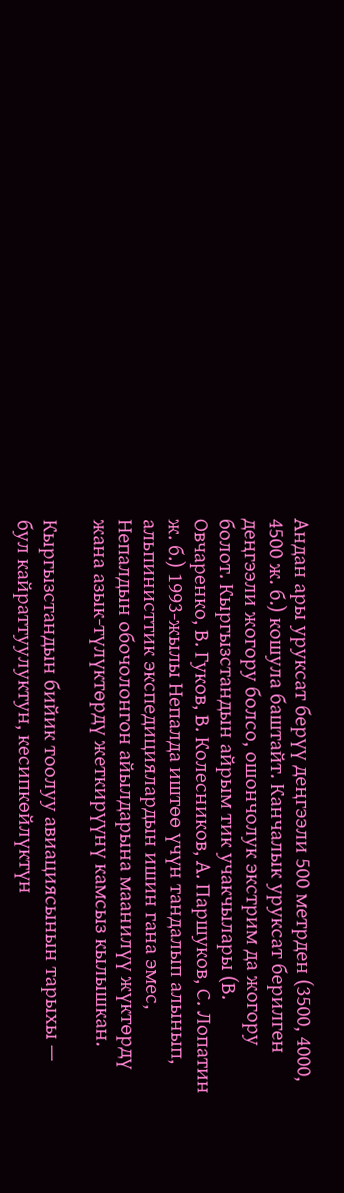Андан ары уруксат берүү деңгээли 500 метрден (3500, 4000, 4500 ж. б.) кошула баштайт. Канчалык уруксат берилген деңгээли жогору болсо, ошончолук экстрим да жогору болот. Кыргызстандын айрым тик учакчылары (В. Овчаренко, В. Гуков, В. Колесников, А. Паршуков, С. Лопатин ж. б.) 1993-жылы Непалда иштөө үчүн тандалып алынып, альпинисттик экспедициялардын ишин гана эмес, Непалдын обочолонгон айылдарына маанилүү жүктөрдү жана азык-түлүктөрдү жеткирүүнү камсыз кылышкан.

Кыргызстандын бийик тоолуу авиациясынын тарыхы — бул кайраттуулуктун, кесипкөйлүктүн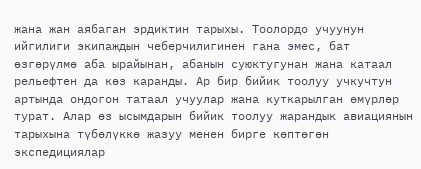жана жан аябаган эрдиктин тарыхы. Тоолордо учуунун ийгилиги экипаждын чеберчилигинен гана эмес, бат өзгөрүлмө аба ырайынан, абанын суюктугунан жана катаал рельефтен да көз каранды. Ар бир бийик тоолуу учкучтун артында ондогон татаал учуулар жана куткарылган өмүрлөр турат. Алар өз ысымдарын бийик тоолуу жарандык авиациянын тарыхына түбөлүккө жазуу менен бирге көптөгөн экспедициялар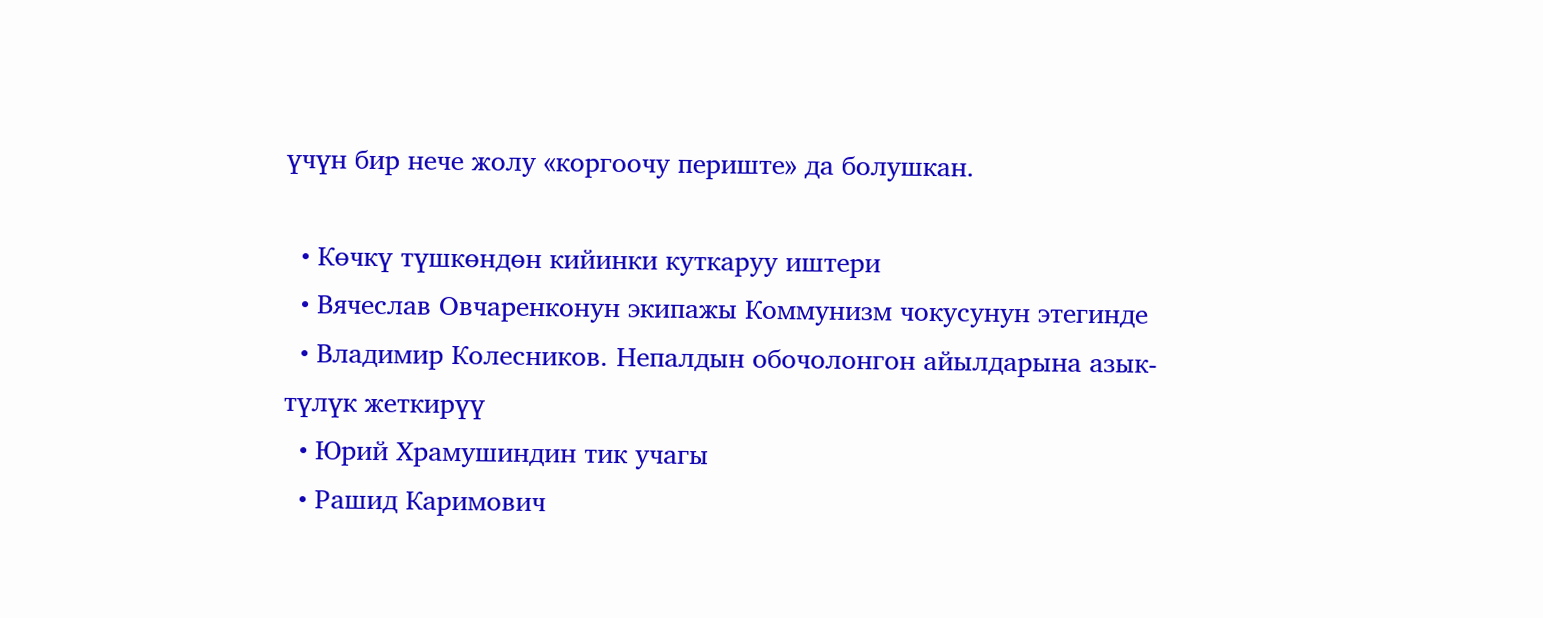үчүн бир нече жолу «коргоочу периште» да болушкан.

  • Көчкү түшкөндөн кийинки куткаруу иштери
  • Вячеслав Овчаренконун экипажы Коммунизм чокусунун этегинде
  • Владимир Колесников. Непалдын обочолонгон айылдарына азык-түлүк жеткирүү
  • Юрий Храмушиндин тик учагы
  • Рашид Каримович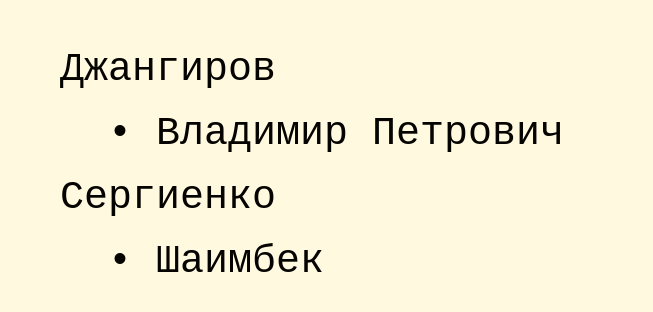Джангиров
  • Владимир Петрович Сергиенко
  • Шаимбек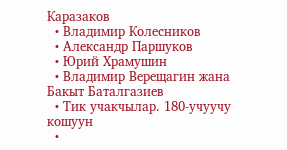Каразаков
  • Владимир Колесников
  • Александр Паршуков
  • Юрий Храмушин
  • Владимир Верещагин жана Бакыт Баталгазиев
  • Тик учакчылар. 180-учуучу кошуун
  •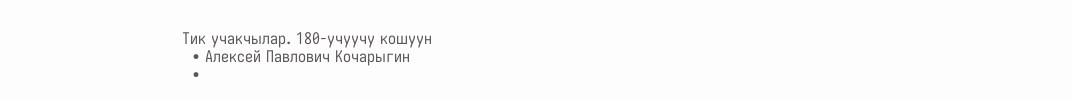Тик учакчылар. 180-учуучу кошуун
  • Алексей Павлович Кочарыгин
  •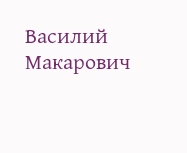Василий Макарович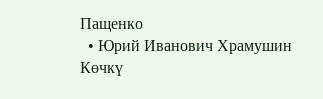Пащенко
  • Юрий Иванович Храмушин
Көчкү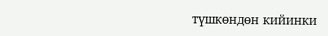түшкөндөн кийинки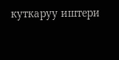куткаруу иштери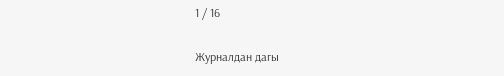1 / 16

Журналдан дагы